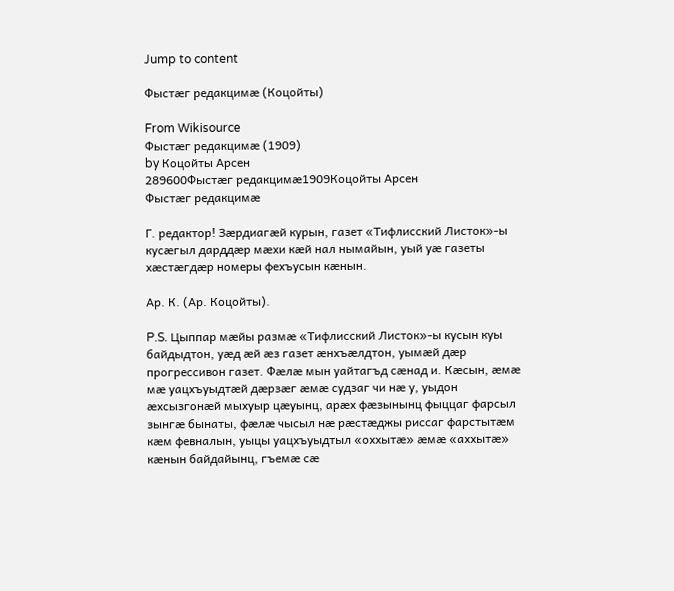Jump to content

Фыстæг редакцимæ (Коцойты)

From Wikisource
Фыстæг редакцимæ (1909)
by Коцойты Арсен
289600Фыстæг редакцимæ1909Коцойты Арсен
Фыстæг редакцимæ

Г. редактор! Зæрдиагæй курын, газет «Тифлисский Листок»-ы кусæгыл дарддæр мæхи кæй нал нымайын, уый уæ газеты хæстæгдæр номеры фехъусын кæнын.

Ар. К. (Ар. Коцойты).

P.S. Цыппар мæйы размæ «Тифлисский Листок»-ы кусын куы байдыдтон, уæд æй æз газет æнхъæлдтон, уымæй дæр прогрессивон газет. Фæлæ мын уайтагъд сæнад и. Кæсын, æмæ мæ уацхъуыдтæй дæрзæг æмæ судзаг чи нæ у, уыдон æхсызгонæй мыхуыр цæуынц, арæх фæзынынц фыццаг фарсыл зынгæ бынаты, фæлæ чысыл нæ рæстæджы риссаг фарстытæм кæм февналын, уыцы уацхъуыдтыл «оххытæ» æмæ «аххытæ» кæнын байдайынц, гъемæ сæ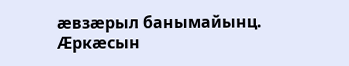æвзæрыл банымайынц. Æркæсын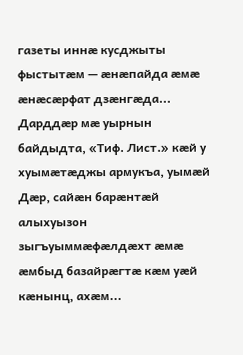газеты иннæ кусджыты фыстытæм — æнæпайда æмæ æнæсæрфат дзæнгæда... Дарддæр мæ уырнын байдыдта, «Тиф. Лист.» кæй у хуымæтæджы армукъа, уымæй Дæр, сайæн барæнтæй алыхуызон зыгъуыммæфæлдæхт æмæ æмбыд базайрæгтæ кæм уæй кæнынц, ахæм...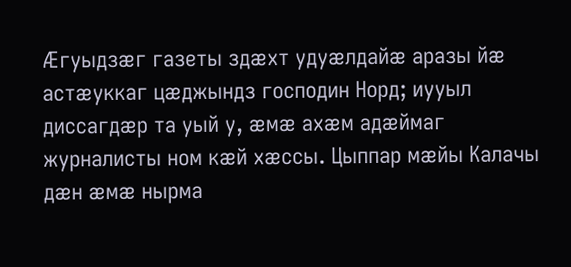Æгуыдзæг газеты здæхт удуæлдайæ аразы йæ астæуккаг цæджындз господин Норд; иууыл диссагдæр та уый у, æмæ ахæм адæймаг журналисты ном кæй хæссы. Цыппар мæйы Калачы дæн æмæ нырма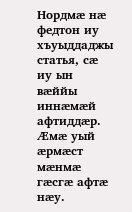Нордмæ нæ федтон иу хъуыддаджы статья, сæ иу ын вæййы иннæмæй афтиддæр. Æмæ уый æрмæст мæнмæ гæсгæ афтæ нæу.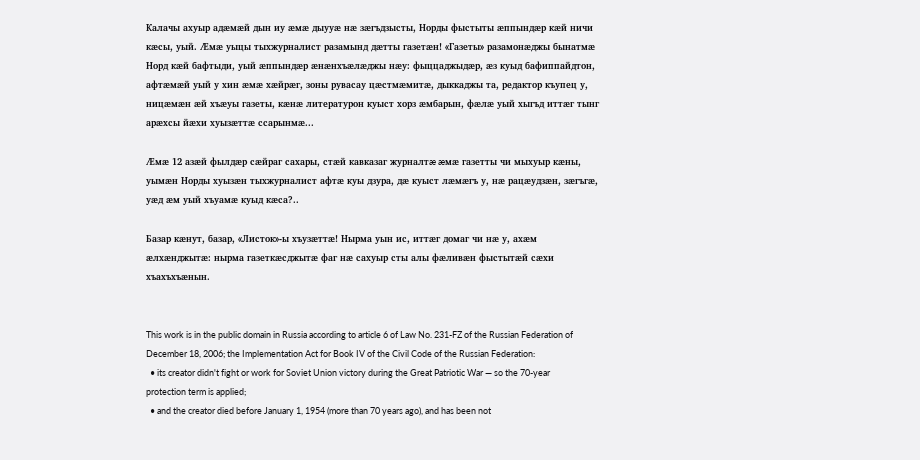Калачы ахуыр адæмæй дын иу æмæ дыууæ нæ зæгъдзысты, Норды фыстыты æппындæр кæй ничи кæсы, уый. Æмæ уыцы тыхжурналист разамынд дæтты газетæн! «Газеты» разамонæджы бынатмæ Норд кæй бафтыди, уый æппындæр æнæнхъæлæджы нæу: фыццаджыдæр, æз куыд бафиппайдтон, афтæмæй уый у хин æмæ хæйрæг, зоны рувасау цæстмæмитæ, дыккаджы та, редактор къупец у, ницæмæн æй хъæуы газеты, кæнæ литературон куыст хорз æмбарын, фæлæ уый хыгъд иттæг тынг арæхсы йæхи хуызæттæ ссарынмæ...

Æмæ 12 азæй фылдæр сæйраг сахары, стæй кавказаг журналтæ æмæ газетты чи мыхуыр кæны, уымæн Норды хуызæн тыхжурналист афтæ куы дзура, дæ куыст лæмæгъ у, нæ рацæудзæн, зæгъгæ, уæд æм уый хъуамæ куыд кæса?..

Базар кæнут, базар, «Листок»-ы хъузæттæ! Нырма уын ис, иттæг домаг чи нæ у, ахæм æлхæнджытæ: нырма газеткæсджытæ фаг нæ сахуыр сты алы фæливæн фыстытæй сæхи хъахъхъæнын.


This work is in the public domain in Russia according to article 6 of Law No. 231-FZ of the Russian Federation of December 18, 2006; the Implementation Act for Book IV of the Civil Code of the Russian Federation:
  • its creator didn't fight or work for Soviet Union victory during the Great Patriotic War — so the 70-year protection term is applied;
  • and the creator died before January 1, 1954 (more than 70 years ago), and has been not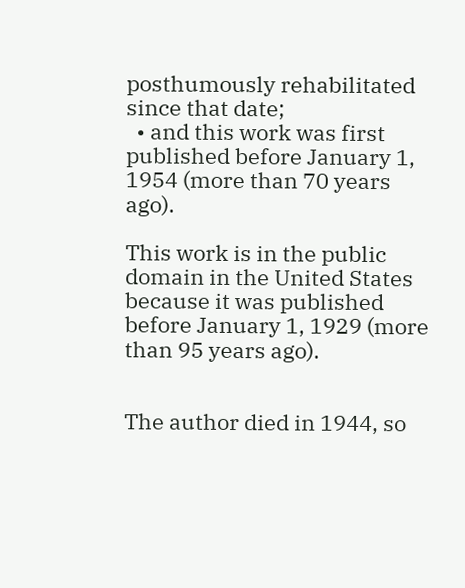posthumously rehabilitated since that date;
  • and this work was first published before January 1, 1954 (more than 70 years ago).

This work is in the public domain in the United States because it was published before January 1, 1929 (more than 95 years ago).


The author died in 1944, so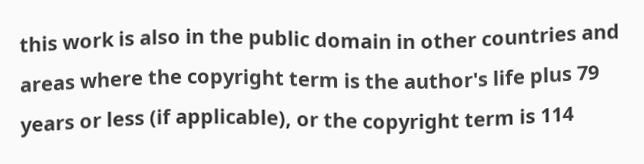this work is also in the public domain in other countries and areas where the copyright term is the author's life plus 79 years or less (if applicable), or the copyright term is 114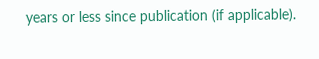years or less since publication (if applicable).